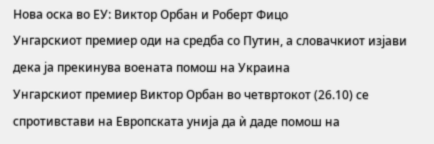Нова оска во ЕУ: Виктор Орбан и Роберт Фицо
Унгарскиот премиер оди на средба со Путин, а словачкиот изјави дека ја прекинува воената помош на Украина
Унгарскиот премиер Виктор Орбан во четвртокот (26.10) се спротивстави на Европската унија да ѝ даде помош на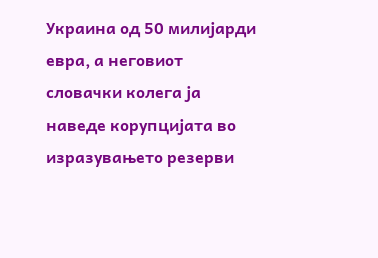Украина од 50 милијарди евра, а неговиот словачки колега ја наведе корупцијата во изразувањето резерви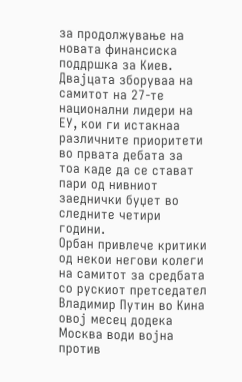за продолжување на новата финансиска поддршка за Киев.
Двајцата зборуваа на самитот на 27-те национални лидери на ЕУ, кои ги истакнаа различните приоритети во првата дебата за тоа каде да се стават пари од нивниот заеднички буџет во следните четири години.
Орбан привлече критики од некои негови колеги на самитот за средбата со рускиот претседател Владимир Путин во Кина овој месец додека Москва води војна против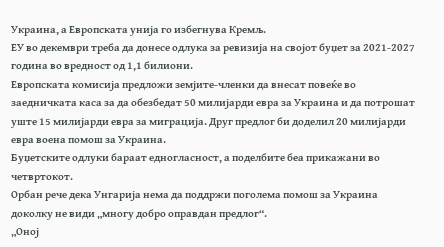Украина, а Европската унија го избегнува Кремљ.
ЕУ во декември треба да донесе одлука за ревизија на својот буџет за 2021-2027 година во вредност од 1,1 билиони.
Европската комисија предложи земјите-членки да внесат повеќе во заедничката каса за да обезбедат 50 милијарди евра за Украина и да потрошат уште 15 милијарди евра за миграција. Друг предлог би доделил 20 милијарди евра воена помош за Украина.
Буџетските одлуки бараат едногласност, а поделбите беа прикажани во четвртокот.
Орбан рече дека Унгарија нема да поддржи поголема помош за Украина доколку не види „многу добро оправдан предлог“.
„Оној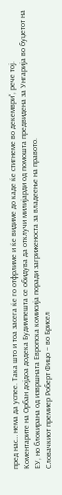пред нас… нема да успее. Така што и тоа засега ќе го отфрлиме и ќе видиме до каде ќе стигнеме во декември“, рече тој.
Коментарите на Орбан дојдоа додека Будимпешта се обидува да отклучи милијарди од помошта предвидена за Унгарија во буџетот на ЕУ, но блокирана од извршната Европска комисија поради загриженоста за владеење на правото.
Словачкиот премиер Роберт Фицо – во Брисел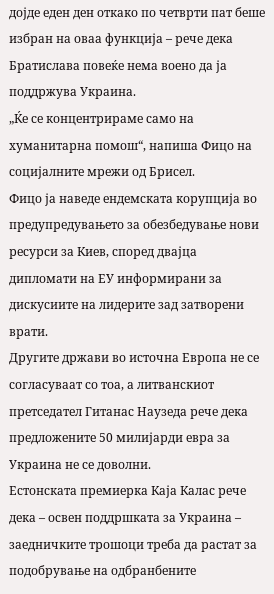дојде еден ден откако по четврти пат беше избран на оваа функција – рече дека Братислава повеќе нема воено да ја поддржува Украина.
„Ќе се концентрираме само на хуманитарна помош“, напиша Фицо на социјалните мрежи од Брисел.
Фицо ја наведе ендемската корупција во предупредувањето за обезбедување нови ресурси за Киев, според двајца дипломати на ЕУ информирани за дискусиите на лидерите зад затворени врати.
Другите држави во источна Европа не се согласуваат со тоа, а литванскиот претседател Гитанас Наузеда рече дека предложените 50 милијарди евра за Украина не се доволни.
Естонската премиерка Каја Калас рече дека – освен поддршката за Украина – заедничките трошоци треба да растат за подобрување на одбранбените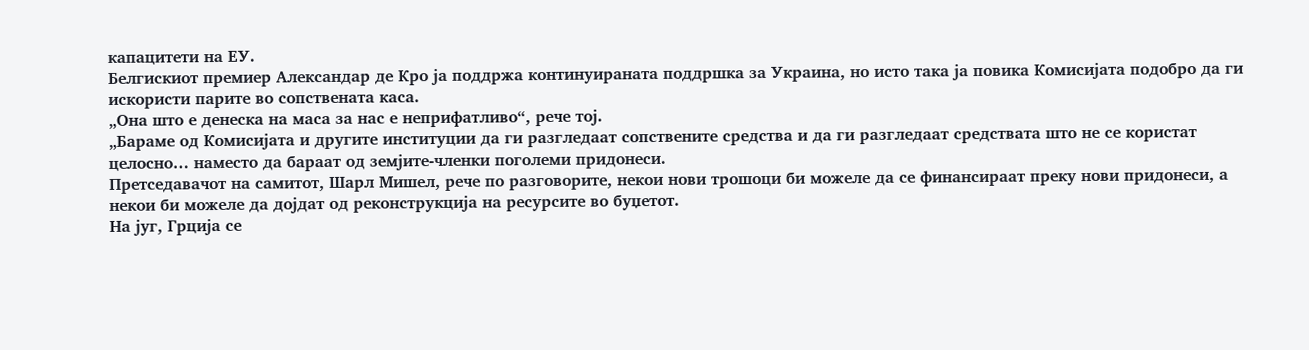капацитети на ЕУ.
Белгискиот премиер Александар де Кро ја поддржа континуираната поддршка за Украина, но исто така ја повика Комисијата подобро да ги искористи парите во сопствената каса.
„Она што е денеска на маса за нас е неприфатливо“, рече тој.
„Бараме од Комисијата и другите институции да ги разгледаат сопствените средства и да ги разгледаат средствата што не се користат целосно… наместо да бараат од земјите-членки поголеми придонеси.
Претседавачот на самитот, Шарл Мишел, рече по разговорите, некои нови трошоци би можеле да се финансираат преку нови придонеси, а некои би можеле да дојдат од реконструкција на ресурсите во буџетот.
На југ, Грција се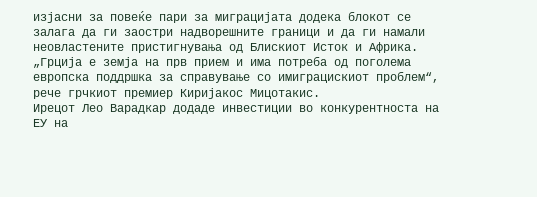изјасни за повеќе пари за миграцијата додека блокот се залага да ги заостри надворешните граници и да ги намали неовластените пристигнувања од Блискиот Исток и Африка.
„Грција е земја на прв прием и има потреба од поголема европска поддршка за справување со имиграцискиот проблем“, рече грчкиот премиер Киријакос Мицотакис.
Ирецот Лео Варадкар додаде инвестиции во конкурентноста на ЕУ на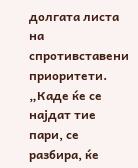долгата листа на спротивставени приоритети.
„Каде ќе се најдат тие пари, се разбира, ќе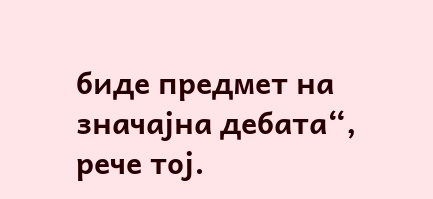биде предмет на значајна дебата“, рече тој.